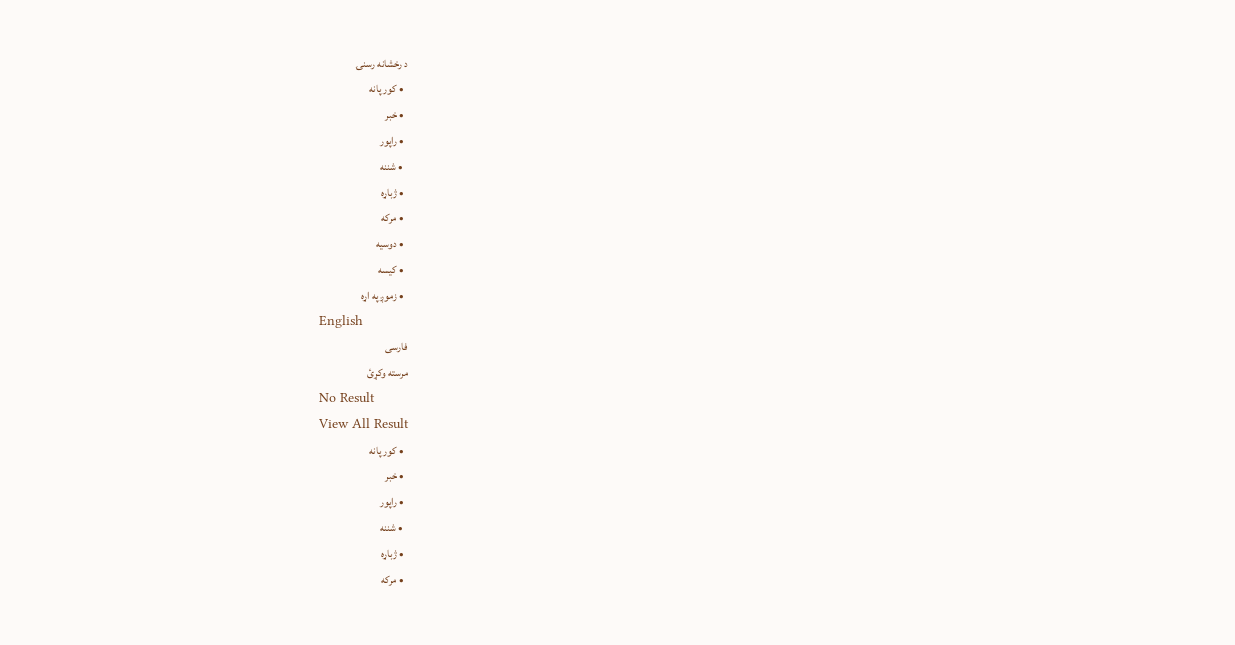د رخشانه رسنۍ
  • کور پانه
  • خبر
  • راپور
  • شننه
  • ژباړه
  • مرکه
  • دوسیه
  • کیسه
  • زموږ په اړه
English
فارسی
مرسته وکړئ
No Result
View All Result
  • کور پانه
  • خبر
  • راپور
  • شننه
  • ژباړه
  • مرکه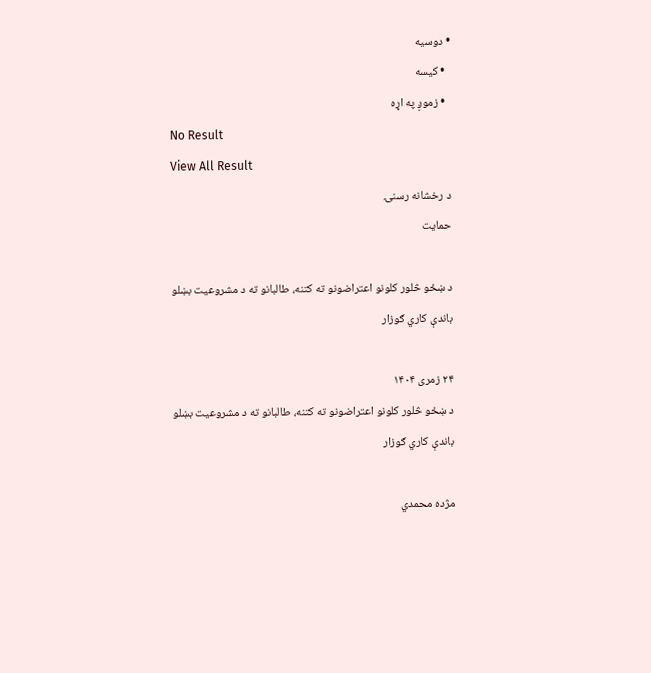• دوسیه
  • کیسه
  • زموږ په اړه
No Result
View All Result
د رخشانه رسنۍ
حمایت

د ښځو څلور کلونو اعتراضونو ته کتنه، طالبانو ته د مشروعیت بښلو باندې کاري ګوزار

۲۴ زمری ۱۴۰۴
د ښځو څلور کلونو اعتراضونو ته کتنه، طالبانو ته د مشروعیت بښلو باندې کاري ګوزار

مژده محمدي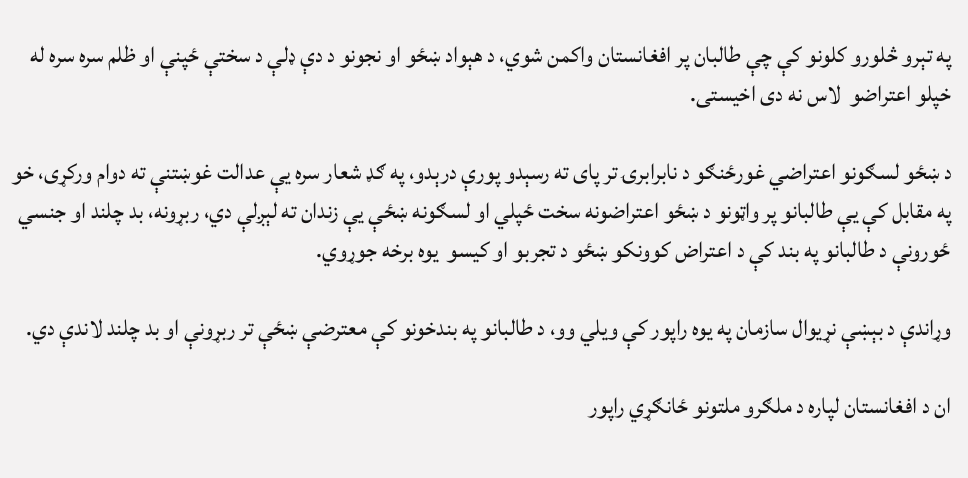په تېرو څلورو کلونو کې چې طالبان پر افغانستان واکمن شوي، د هېواد ښځو او نجونو د دې ډلې د سختې ځپنې او ظلم سره سره له خپلو اعتراضو  لاس نه دی اخیستی.

د ښځو لسګونو اعتراضي غورځنګو د نابرابرۍ تر پای ته رسېدو پورې درېدو، په ګډ شعار سره یې عدالت غوښتنې ته دوام ورکړی، خو په مقابل کې يې طالبانو پر واټونو د ښځو اعتراضونه سخت ځپلي او لسګونه ښځې یې زندان ته لېږلې دي، ربړونه، بد چلند او جنسي ځورونې د طالبانو په بند کې د اعتراض کوونکو ښځو د تجربو او کیسو  یوه برخه جوړوي.

وړاندې د بېښې نړیوال سازمان په یوه راپور کې ویلي وو، د طالبانو په بندخونو کې معترضې ښځې تر ربړونې او بد چلند لاندې دي.

ان د افغانستان لپاره د ملګرو ملتونو ځانګړي راپور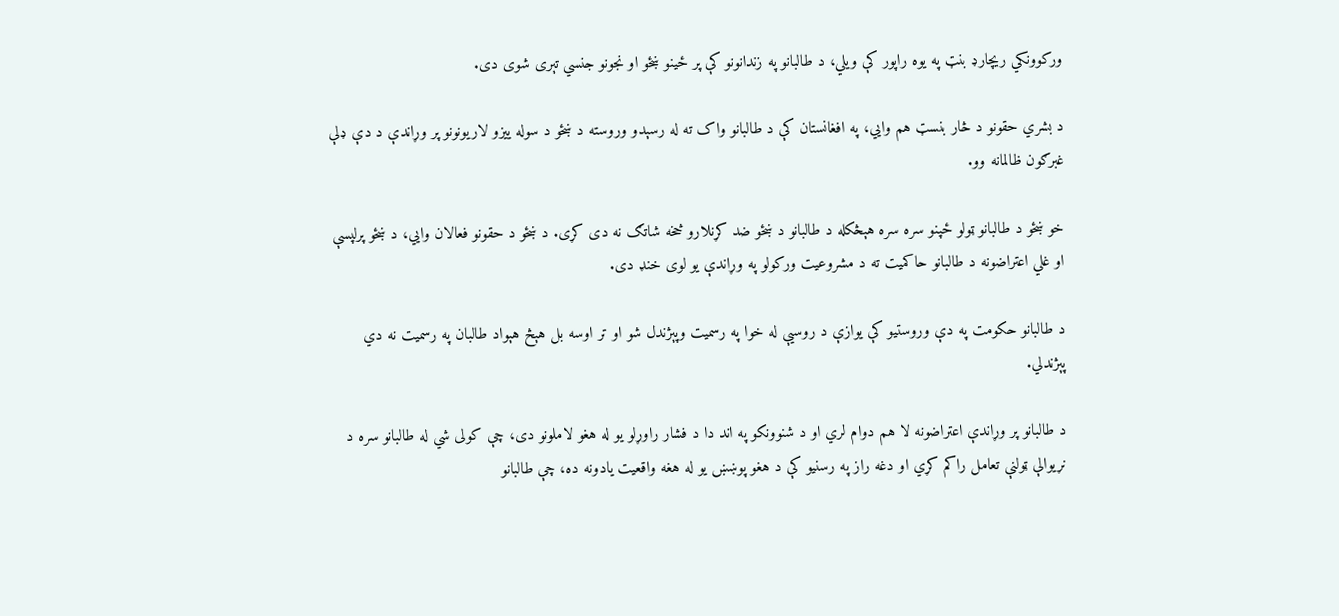ورکوونکي ریچارډ بنټ په یوه راپور کې ویلي، د طالبانو په زندانونو کې پر ځینو ښځو او نجونو جنسي تېری شوی دی.

د بشري حقونو د څار بنسټ هم وايي، په افغانستان کې د طالبانو واک ته له رسېدو وروسته د ښځو د سوله ییزو لاریونونو پر وړاندې د دې ډلې غبرګون ظالمانه وو.

خو ښځو د طالبانو ټولو ځپنو سره سره هېڅکله د طالبانو د ښځو ضد کړنلارو څخه شاتګ نه دی کړی. د ښځو د حقونو فعالان وايي، د ښځو پرلپسې او غلي اعتراضونه د طالبانو حاکمیت ته د مشروعیت ورکولو په وړاندې یو لوی خنډ دی.

د طالبانو حکومت په دې وروستیو کې یوازې د روسیې له خوا په رسمیت وپېژندل شو او تر اوسه بل هېڅ هېواد طالبان په رسمیت نه دي پېژندلي.

د طالبانو پر وړاندې اعتراضونه لا هم دوام لري او د شنوونکو په اند دا د فشار راوړلو یو له هغو لاملونو دی، چې کولی شي له طالبانو سره د نړیوالې ټولنې تعامل راکم کړي او دغه راز په رسنیو کې د هغو پوښښ یو له هغه واقعیت یادونه ده، چې طالبانو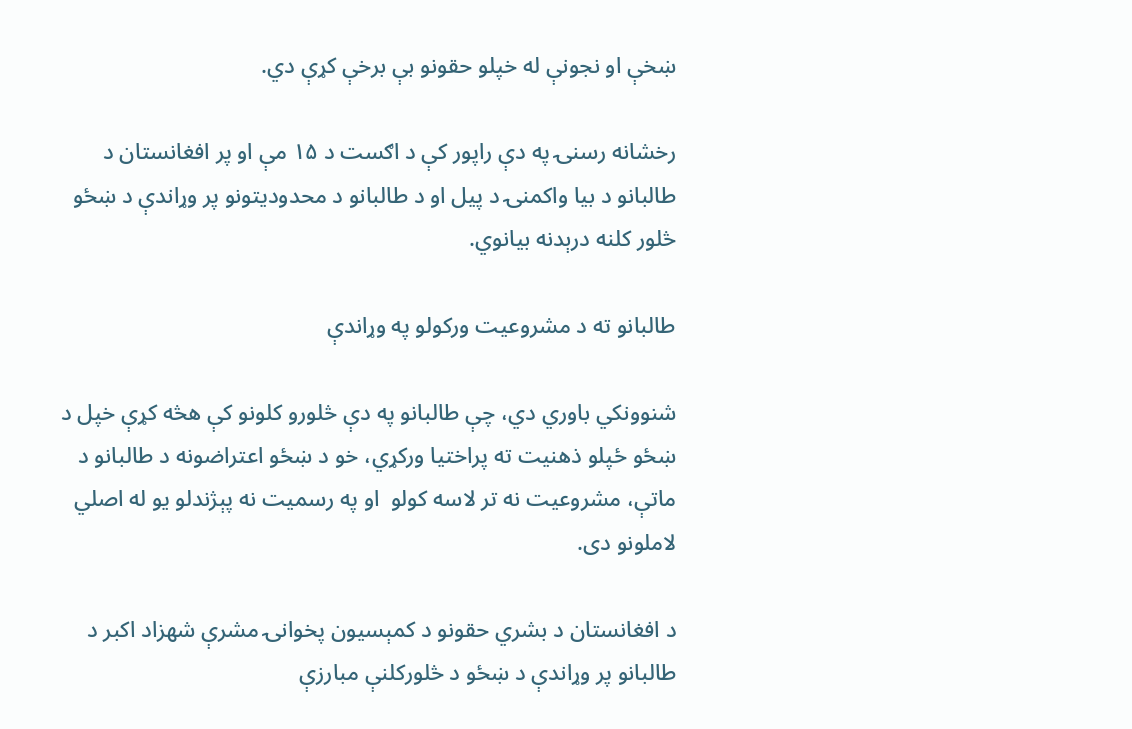ښخې او نجونې له خپلو حقونو بې برخې کړې دي.

رخشانه رسنۍ په دې راپور کې د اګست د ۱۵ مې او پر افغانستان د طالبانو د بیا واکمنۍ د پیل او د طالبانو د محدودیتونو پر وړاندې د ښځو څلور کلنه درېدنه بیانوي.

طالبانو ته د مشروعیت ورکولو په وړاندې

شنوونکي باوري دي، چې طالبانو په دې څلورو کلونو کې هڅه کړې خپل د ښځو ځپلو ذهنیت ته پراختیا ورکړي، خو د ښځو اعتراضونه د طالبانو د ماتې، مشروعیت نه تر لاسه کولو  او په رسمیت نه پېژندلو یو له اصلي لاملونو دی.

د افغانستان د بشري حقونو د کمېسیون پخوانۍ مشرې شهزاد اکبر د طالبانو پر وړاندې د ښځو د څلورکلنې مبارزې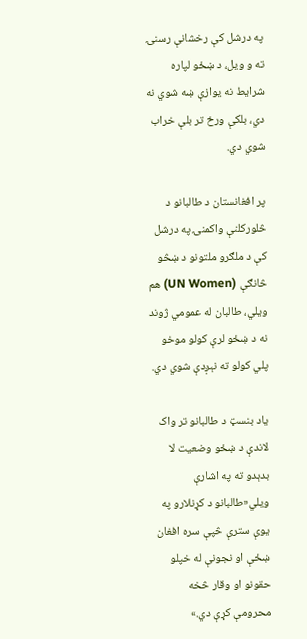په درشل کې رخشانې رسنۍ ته و ویل، د ښځو لپاره شرایط نه یوازې ښه شوي نه دي، بلکې ورځ تر بلې خراب شوي دي.

پر افغانستان د طالبانو د څلورکلنې واکمنۍ په درشل کې د ملګرو ملتونو د ښڅو څانګې (UN Women) هم ویلي، طالبان له عمومي ژوند نه د ښځو لرې کولو موخو پلي کولو ته نېږدې شوي دي.

یاد بنسټ د طالبانو تر واک لاندې د ښځو وضعیت لا بدېدو ته په اشارې ویلي«طالبانو د کړنلارو په یوې سترې څپې سره افغان ښځې او نجونې له خپلو حقونو او وقار څخه محرومې کړې دي.»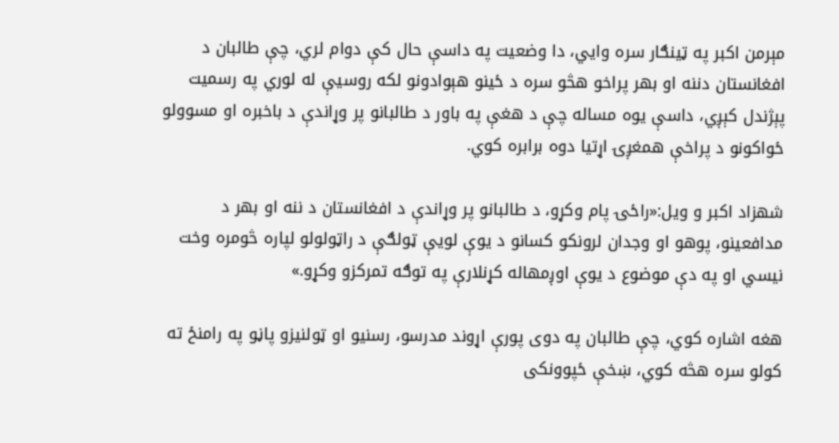مېرمن اکبر په ټينګار سره وايي، دا وضعیت په داسې حال کې دوام لري، چې طالبان د افغانستان دننه او بهر پراخو هڅو سره د ځینو هېوادونو لکه روسیې له لوري په رسمیت پېژندل کېږي، داسې یوه مساله چې د هغې په باور د طالبانو پر وړاندې د باخبره او مسوولو ځواکونو د پراخې همغږۍ اړتیا دوه برابره کوي.

شهزاد اکبر و ویل:«راځۍ پام وکړو، د طالبانو پر وړاندې د افغانستان د ننه او بهر د مدافعینو، پوهو او وجدان لرونکو کسانو د یوې لویې ټولګې د راټولولو لپاره څومره وخت نیسي او په دې موضوع د یوې اوږمهاله کړنلارې په توګه تمرکزو وکړو.»

هغه اشاره کوي، چې طالبان په دوی پورې اړوند مدرسو، رسنیو او ټولنیزو پاڼو په رامنځ ته کولو سره هڅه کوي، ښخې ځپوونکی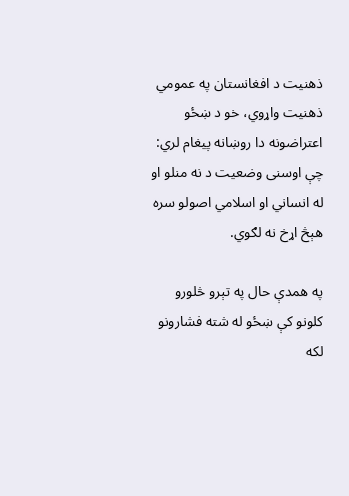ذهنیت د افغانستان په عمومي ذهنیت واړوي، خو د ښځو اعتراضونه دا روښانه پیغام لري: چې اوسنی وضعیت د نه منلو او له انساني او اسلامي اصولو سره هېڅ اړخ نه لګوي.

په همدې حال په تېرو څلورو کلونو کې ښځو له شته فشارونو لکه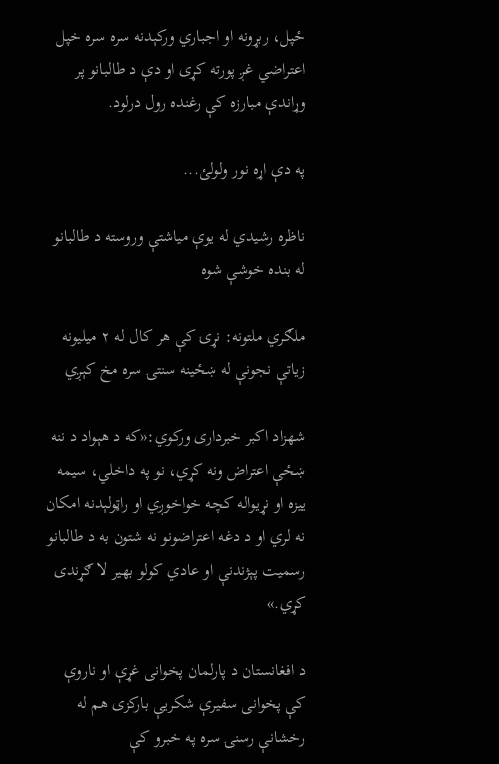ځپل، ربړونه او اجباري ورکېدنه سره سره خپل اعتراضي غږ پورته کړی او دې د طالبانو پر وړاندې مبارزه کې رغنده رول درلود.

په دې اړه نور ولولئ...

ناظره رشیدي له یوې میاشتې وروسته د طالبانو له بنده خوشې شوه

ملګري ملتونه: نړۍ کې هر کال له ۲ میلیونه زیاتې نجونې له ښځینه سنتۍ سره مخ کېږي

شهزاد اکبر خبرداری ورکوي:«که د هېواد د ننه ښځې اعتراض ونه کړي، نو په داخلي، سیمه ییزه او نړیواله کچه خواخوږي او راټولېدنه امکان نه لري او د دغه اعتراضونو نه شتون به د طالبانو رسمیت پېژندنې او عادي کولو بهیر لا ګړندی کړي.»

د افغانستان د پارلمان پخوانی غړې او ناروې کې پخوانی سفیرې شکریې بارکزی هم له رخشانې رسنۍ سره په خبرو کې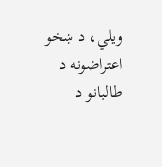ویلي، د ښخو اعتراضونه د طالبانو د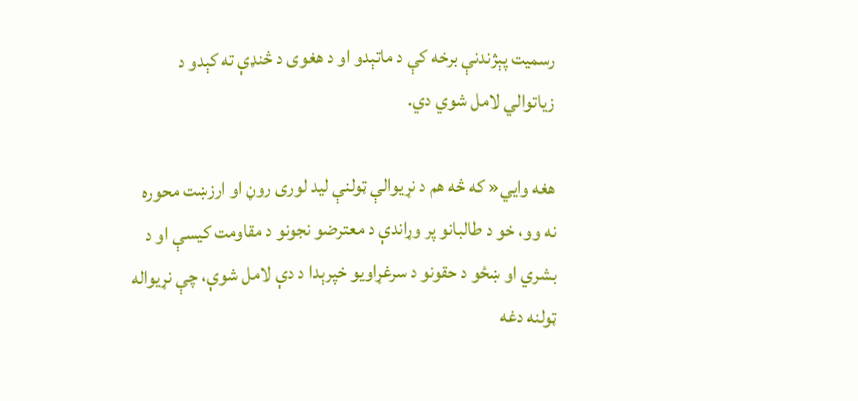رسمیت پېژندنې برخه کې د ماتېدو او د هغوی د څنډې ته کېدو د زیاتوالي لامل شوي دي.

هغه وايي« که څه هم د نړیوالې ټولنې لید لوری روڼ او ارزښت محوره نه وو، خو د طالبانو پر وړاندې د معترضو نجونو د مقاومت کیسې او د بشري او ښځو د حقونو د سرغړاویو خپرېدا د دې لامل شوې، چې نړیواله ټولنه دغه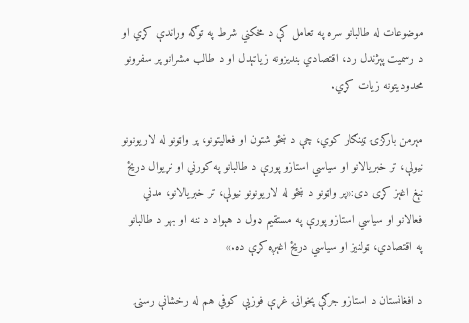موضوعات له طالبانو سره په تعامل کې د مخکني شرط په توګه وړاندې کړي او د رسمیت پېژندل رد، اقتصادي بندیزونه زیاتېدل او د طالب مشرانو پر سفرونو محدودیتونه زیات کړي.

مېرمن بارکزۍ ټینګار کوي، چې د ښځو شتون او فعالیتونو، پر واټونو له لاریونونو نیولې، تر خبریالانو او سیاسي استازو پورې د طالبانو په کورني او نړیوال دریځ نېغ اغېز کړی دی:«پر واټونو د ښځو له لاریونونو نیولې، تر خبریالانو، مدني فعالانو او سیاسي استازو پورې په مستقیم ډول د هېواد د ننه او بهر د طالبانو په اقتصادي، ټولنیز او سیاسي دريځ اغېږه کړې ده.»

د افغانستان د استازو جرګې پخوانۍ غړې فوزیې کوفي هم له رخشانې رسنۍ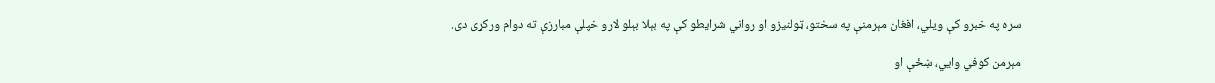سره په خبرو کې ویلي، افغان مېرمنې په سختو، ټولنیزو او رواني شرایطو کې په بېلا بېلو لارو خپلې مبارزې ته دوام ورکړی دی.

مېرمن کوفي وايي، ښځې او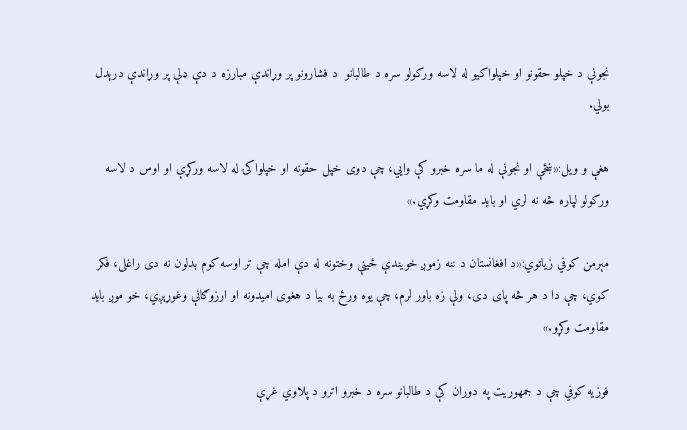نجونې د خپلو حقونو او خپلواکیو له لاسه ورکولو سره د طالبانو  د فشارونو پر وړاندې مبارزه د دې ډلې پر وړاندې درېدل بولي.

هغې و ویل:«ښځې او نجونې له ما سره خبرو کې وايي، چې دوی خپل حقونه او خپلواکۍ له لاسه ورکړې او اوس د لاسه ورکولو لپاره څه نه لري او باید مقاومت وکړي.»

مېرمن کوفي زیاتوي:«د افغانستان د ننه زموږ خویندې ځینې وختونه له دې امله چې تر اوسه کوم بدلون نه دی راغلی، فکر کوي، چې دا د هر څه پای دی، ولې زه باور لرم، چې یوه ورځ به بیا د هغوی امیدونه او ارزوګانې وغوړېږي، خو موږ باید مقاومت وکړو.»

فوزیه کوفي چې د جمهوریت په دوران کې د طالبانو سره د خبرو اترو د پلاوي غړې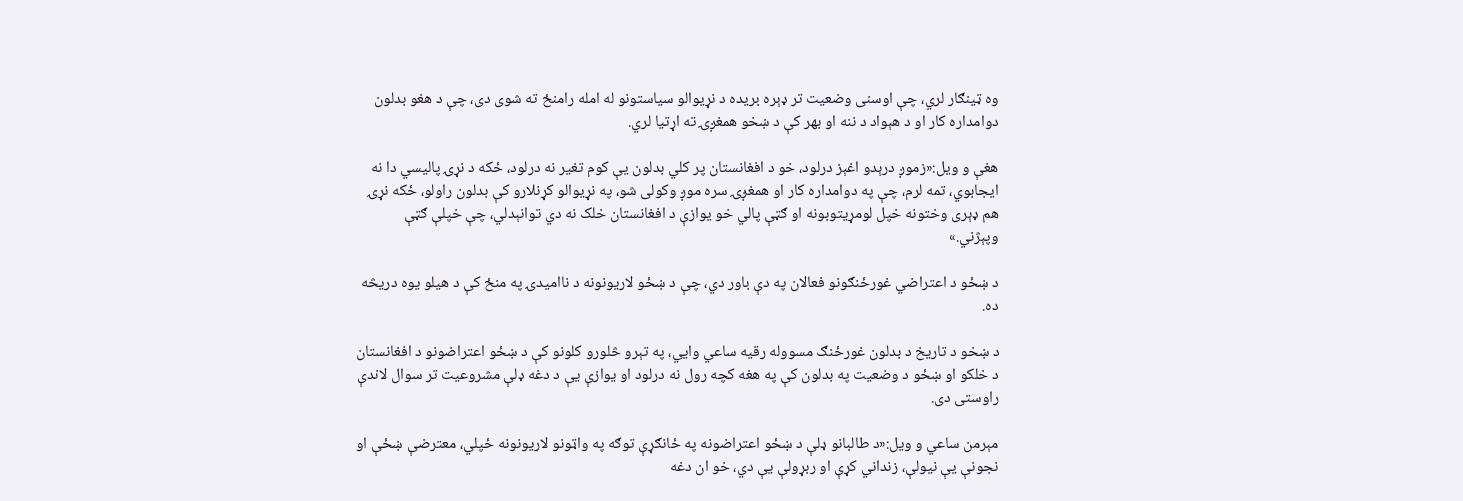وه ټينګار لري، چې اوسنی وضعیت تر ډېره بریده د نړیوالو سیاستونو له امله رامنځ ته شوی دی، چې د هغو بدلون دوامداره کار او د هېواد د ننه او بهر کې د ښخو همغږۍ ته اړتیا لري.

هغې و ویل:«زموږ درېدو اغېز درلود، خو د افغانستان پر کلي بدلون یې کوم تغیر نه درلود، ځکه د نړۍ پالیسي دا نه ایجابوي، تمه لرم، چې په دوامداره کار او همغږۍ سره موږ وکولی شو، په نړیوالو کړنلارو کې بدلون راولو، ځکه نړۍ هم ډېری وختونه خپل لومړیتوبونه او ګټې پالي خو یوازې د افغانستان خلک نه دي توانېدلي، چې خپلې ګټې وپېژني.»

د ښځو د اعتراضي غورځنګونو فعالان په دې باور دي، چې د ښځو لاریونونه د ناامیدۍ په منځ کې د هیلو یوه دریڅه ده.

د ښخو د تاریخ د بدلون غورځنګ مسووله رقیه ساعي وايي، په تېرو څلورو کلونو کې د ښځو اعتراضونو د افغانستان د خلکو او ښځو د وضعیت په بدلون کې په هغه کچه رول نه درلود او یوازې یې د دغه ډلې مشروعیت تر سوال لاندې راوستی دی.

مېرمن ساعي و ویل:«د طالبانو ډلې د ښځو اعتراضونه په ځانګړې توګه په واټونو لاریونونه ځپلي، معترضې ښځې او نجونې یې نیولې، زنداني کړې او ربړولې یې دي، خو ان دغه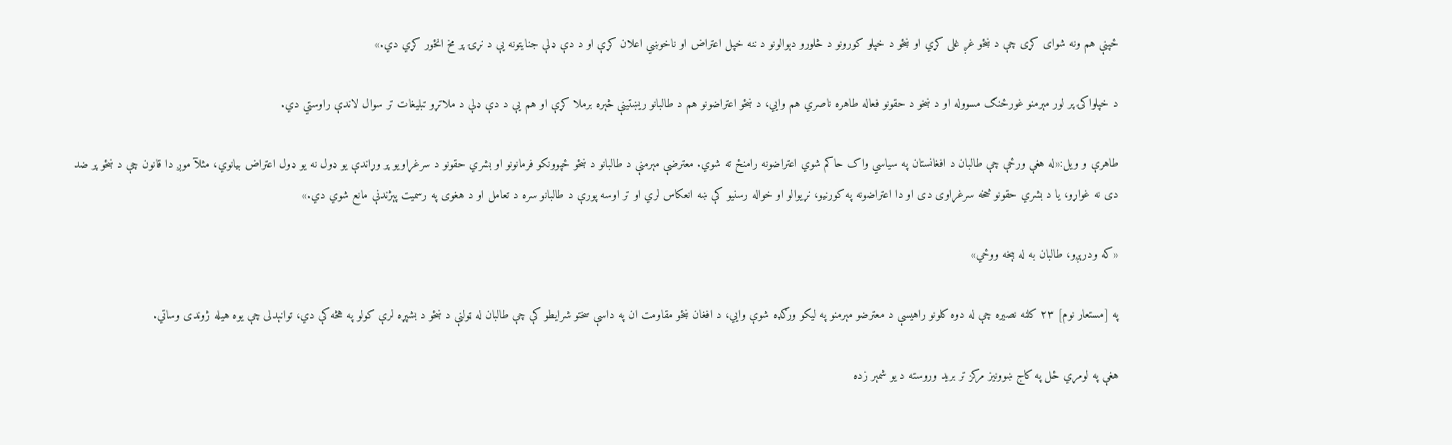ځپنې هم ونه شوای کړی چې د ښځو غږ غلی کړي او ښځو د خپلو کورونو د څلورو دېوالونو د ننه خپل اعتراض او ناخوښي اعلان کړې او د دې ډلې جنایتونه یې د نړۍ پر مخ انځور کړي دي.»

د خپلواکۍ پر لور مېرمنو غورځنګ مسووله او د ښخو د حقونو فعاله طاهره ناصري هم وايي، د ښځو اعتراضونو هم د طالبانو ریښتینې څېره برملا کړې او هم یې د دې ډلې د ملاتړو تبلیغات تر سوال لاندې راوستي دي.

طاهرې و ویل:«له هغې ورځې چې طالبان د افغانستان په سیاسي واک حاکم شوي اعتراضونه رامنځ ته شوي. معترضې مېرمنې د طالبانو د ښځو ځپوونکو فرمانونو او بشري حقونو د سرغړاویو پر وړاندې یو ډول نه یو ډول اعتراض بیانوي، مثلآ موږ دا قانون چې د ښځو پر ضد دی نه غواړو، یا د بشري حقونو څخه سرغړاوی دی او دا اعتراضونه په کورنیو، نړیوالو او خواله رسنیو کې ښه انعکاس لري او تر اوسه پورې د طالبانو سره د تعامل او د هغوی په رسمیت پېژندنې مانع شوي دي.»

«که ودرېږو، طالبان به له بېخه ووځي»

په [مستعار نوم] ۲۳ کلنه نصیره چې له دوه کلونو راهیسې د معترضو مېرمنو په لیکو ورګډه شوې وايي، د افغان ښځو مقاومت ان په داسې سختو شرایطو کې چې طالبان له ټولنې د ښځو د بشپړه لرې کولو په هڅه کې دي، توانېدلی چې یوه هیله ژوندی وساتي.

هغې په لومړي ځل په کاج ښوونیز مرکز تر برید وروسته د یو شمېر زده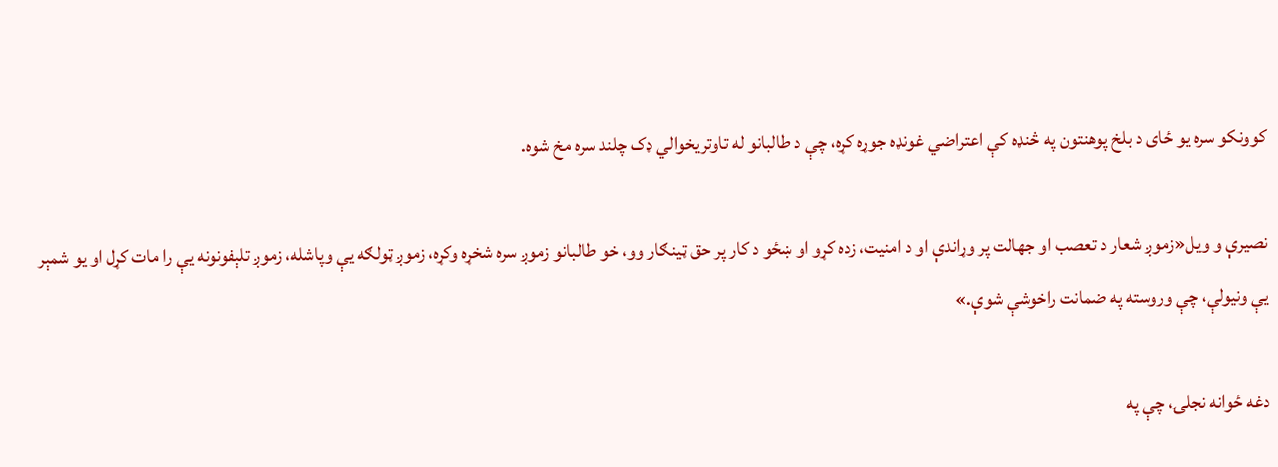کوونکو سره یو ځای د بلخ پوهنتون په څنډه کې اعتراضي غونډه جوړه کړه، چې د طالبانو له تاوتریخوالي ډک چلند سره مخ شوه.

نصیرې و ویل«زموږ شعار د تعصب او جهالت پر وړاندې او د امنیت، زده کړو او ښځو د کار پر حق ټینګار وو، خو طالبانو زموږ سره شخړه وکړه، زموږ ټولګه یې وپاشله، زموږ تلېفونونه یې را مات کړل او یو شمېر یې ونیولې، چې وروسته په ضمانت راخوشې شوې.»

دغه ځوانه نجلۍ، چې په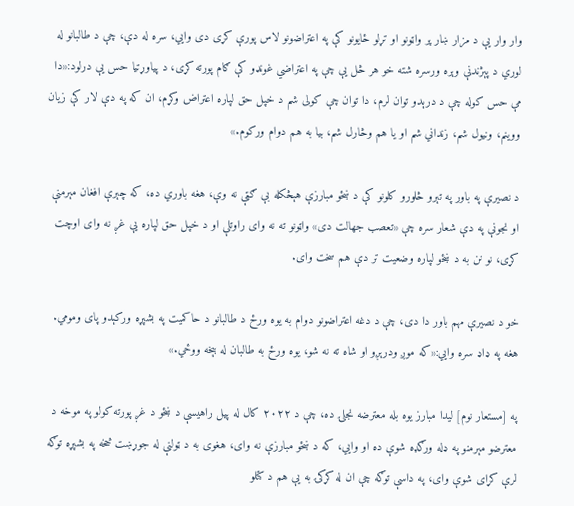وار وار یې د مزار ښار پر واټونو او تړلو ځایونو کې په اعتراضونو لاس پورې کړی دی وايي، سره له دې، چې د طالبانو له لوري د پېژندنې وېره ورسره شته خو هر څل یې چې په اعتراضي غونډو کې ګام پورته کړی، د پیاوړتیا حس یې درلود:«دا مې حس کوله چې د درېدو توان لرم، دا توان چې کولی شم د خپل حق لپاره اعتراض وکړم، ان که په دې لار کې زیان ووینم، ونیول شم، زنداني شم او یا هم وڅارل شم، بیا به هم دوام ورکوم.»

د نصیرې په باور په تېرو څلورو کلونو کې د ښځو مبارزې هېڅکله بې ګټې نه وې، هغه باوري ده، که چېرې افغان مېرمنې او نجونې په دې شعار سره چې «تعصب جهالت دی» واټونو ته نه وای راوتلې او د خپل حق لپاره یې غږ نه وای اوچت کړی، نو نن به د ښځو لپاره وضعیت تر دې هم سخت وای.

خو د نصیرې مهم باور دا دی، چې د دغه اعتراضونو دوام به یوه ورځ د طالبانو د حاکمیت په بشپړه ورکېدو پای ومومي. هغه په ډاډ سره وايي:«که موږ ودرېږو او شاه ته نه شو، یوه ورځ به طالبان له بېخه ووځي.»

په [مستعار نوم] لیدا مبارز یوه بله معترضه نجلۍ ده، چې د ۲۰۲۲ کال له پیل راهیسې د ښځو د غږ پورته کولو په موخه د معترضو مېرمنو په ډله ورګډه شوې ده او وايي، که د ښځو مبارزې نه وای، هغوی به د ټولنې له جوړښت څخه په بشپړه توګه لرې کړای شوې وای، په داسې توګه چې ان له کړکۍ به یې هم د کتلو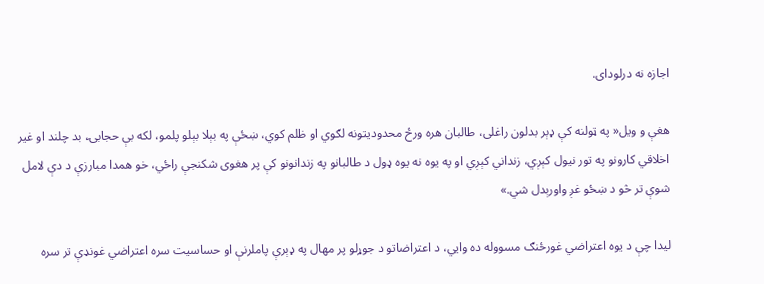اجازه نه درلودای.

هغې و ویل« په ټولنه کې ډېر بدلون راغلی، طالبان هره ورځ محدودیتونه لګوي او ظلم کوي، ښځې په بېلا بېلو پلمو، لکه بې حجابۍ، بد چلند او غیر اخلاقي کارونو په تور نیول کېږي، زنداني کېږي او په یوه نه یوه ډول د طالبانو په زندانونو کې پر هغوی شکنجې راځي، خو همدا مبارزې د دې لامل شوې تر څو د ښځو غږ واورېدل شي.»

لیدا چې د یوه اعتراضي غورځنګ مسووله ده وايي، د اعتراضاتو د جوړلو پر مهال په ډېرې پاملرنې او حساسیت سره اعتراضي غونډې تر سره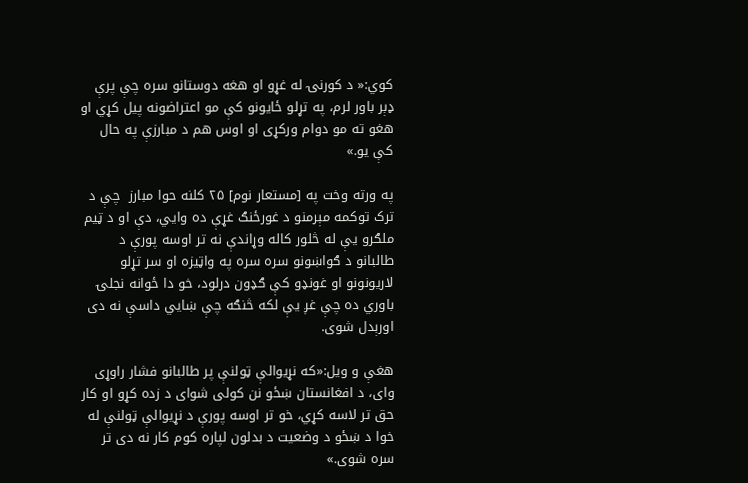کوي:« د کورنۍ له غړو او هغه دوستانو سره چې پرې ډېر باور لرم، په تړلو ځایونو کې مو اعتراضونه پیل کړي او هغو ته مو دوام ورکړی او اوس هم د مبارزې په حال کې یو.»

په ورته وخت په [مستعار نوم] ۲۵ کلنه حوا مبارز  چې د ترک توکمه مېرمنو د غورځنګ غړې ده وايي، دې او د ټیم ملګرو یې له څلور کاله وړاندې نه تر اوسه پورې د طالبانو د ګواښونو سره سره په واټیزه او سر تړلو لاریونونو او غونډو کې ګډون درلود، خو دا ځوانه نجلۍ باوري ده چې غږ یې لکه څنګه چې ښايي داسې نه دی اورېدل شوی.

هغې و ویل:«که نړیوالې ټولنې پر طالبانو فشار راوړی وای، د افغانستان ښځو نن کولی شوای د زده کړو او کار حق تر لاسه کړي، خو تر اوسه پورې د نړیوالې ټولنې له خوا د ښځو د وضعیت د بدلون لپاره کوم کار نه دی تر سره شوی.»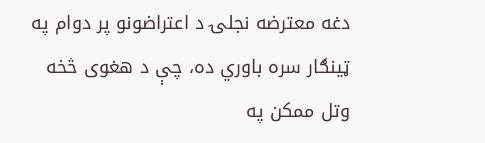دغه معترضه نجلۍ د اعتراضونو پر دوام په ټينګار سره باوري ده، چې د هغوی څخه وتل ممکن په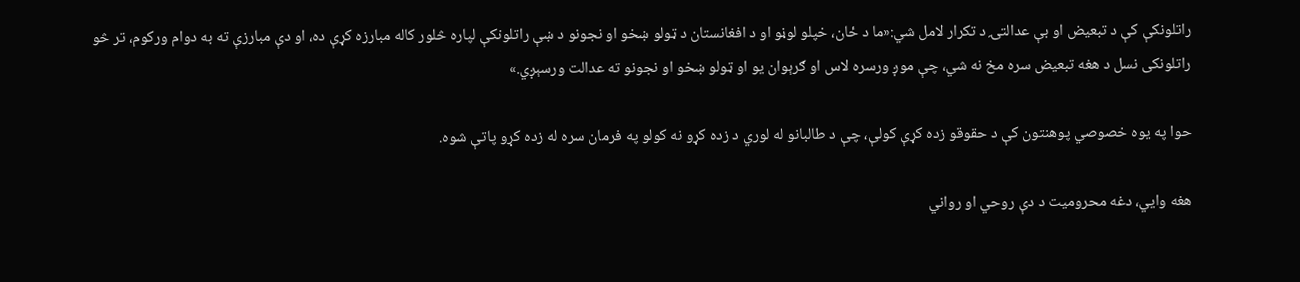راتلونکې کې د تبعیض او بې عدالتۍ د تکرار لامل شي:«ما د ځان، خپلو لوڼو او د افغانستان د ټولو ښخو او نجونو د ښې راتلونکې لپاره څلور کاله مبارزه کړې ده، او دې مبارزې ته به دوام ورکوم، تر څو راتلونکی نسل د هغه تبعیض سره مخ نه شي، چې موږ ورسره لاس او ګرېوان یو او ټولو ښخو او نجونو ته عدالت ورسېږي.»

حوا په یوه خصوصي پوهنتون کې د حقوقو زده کړې کولې، چې د طالبانو له لوري د زده کړو نه کولو په فرمان سره له زده کړو پاتې شوه.

هغه وايي، دغه محرومیت د دې روحي او رواني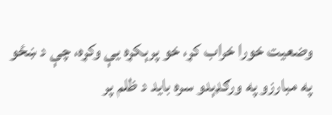وضعیت خورا خراب کړ، خو پرېکړه یې وکړه، چې د ښځو په مبارزو په ورګډېدو سره باید د ظلم پر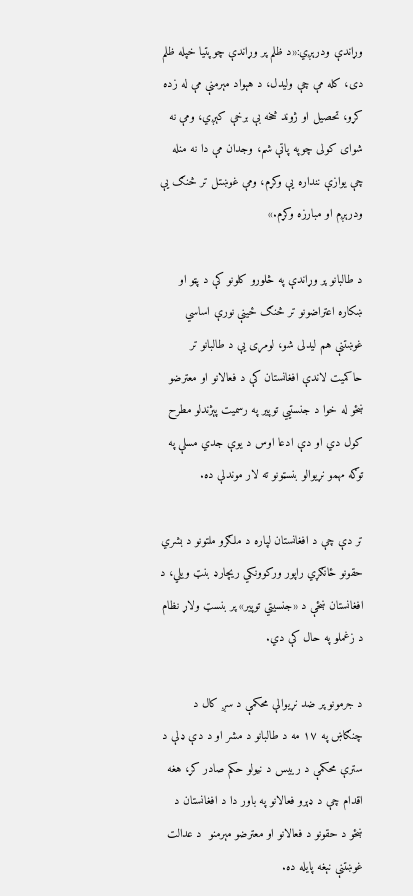وړاندې ودرېږي:«د ظلم پر وړاندې چوپتیا خپله ظلم دی، کله مې چې ولیدل، د هېواد مېرمنې مې له زده کړو، تحصیل او ژوند څخه بې برخې کېږي، ومې نه شوای کولی چوپه پاتې شم، وجدان مې دا نه منله چې یوازې ننداره یې وکړم، ومې غوښتل تر څنګ یې ودرېږم او مبارزه وکړم.»

د طالبانو پر وړاندې په څلورو کلونو کې د پټو او ښکاره اعتراضونو تر څنګ ځینې نورې اساسي غوښتنې هم لیدلی شو، لومړی یې د طالبانو تر حاکمیت لاندې افغانستان کې د فعالانو او معترضو ښځو له خوا د جنستیي توپير په رسمیت پېژندلو مطرح کول دي او دې ادعا اوس د یوې جدي مسلې په توګه مهمو نړیوالو بنسټونو ته لار موندلې ده.

تر دې چې د افغانستان لپاره د ملګرو ملتونو د بشري حقونو ځانګړي راپور ورکوونکي ریچارډ بنټ ویلي، د افغانستان ښځې د «جنسیتي توپير» پر بنسټ ولاړ نظام د زغملو په حال کې دي.

د جرمونو پر ضد نړیوالې محکمې د سږ کال د چنګاښ په ۱۷ مه د طالبانو د مشر او د دې ډلې د سترې محکمې د رییس د نیولو حکم صادر کړ، هغه اقدام چې د ډېرو فعالانو په باور دا د افغانستان د ښځو د حقونو د فعالانو او معترضو مېرمنو  د عدالت غوښتنې نېغه پایله ده.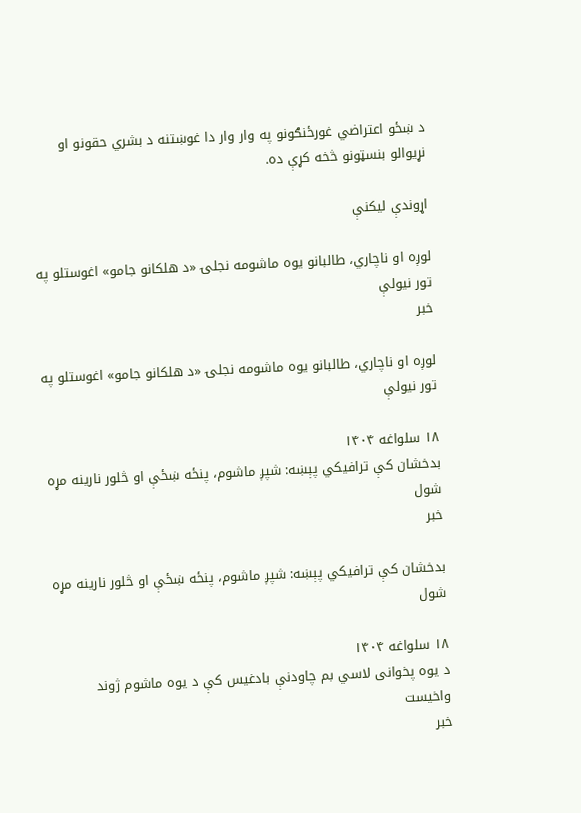د ښځو اعتراضي غورځنګونو په وار وار دا غوښتنه د بشري حقونو او نړیوالو بنسټونو څخه کړې ده.

اړوندې لیکنې

لوږه او ناچاري، طالبانو یوه ماشومه نجلۍ «د هلکانو جامو» اغوستلو په تور نیولې
خبر

لوږه او ناچاري، طالبانو یوه ماشومه نجلۍ «د هلکانو جامو» اغوستلو په تور نیولې

۱۸ سلواغه ۱۴۰۴
بدخشان کې ترافیکي پېښه: شپږ ماشوم، پنځه ښځې او څلور نارینه مړه شول
خبر

بدخشان کې ترافیکي پېښه: شپږ ماشوم، پنځه ښځې او څلور نارینه مړه شول

۱۸ سلواغه ۱۴۰۴
د یوه پخوانی لاسي بم چاودنې بادغیس کې د یوه ماشوم ژوند واخیست
خبر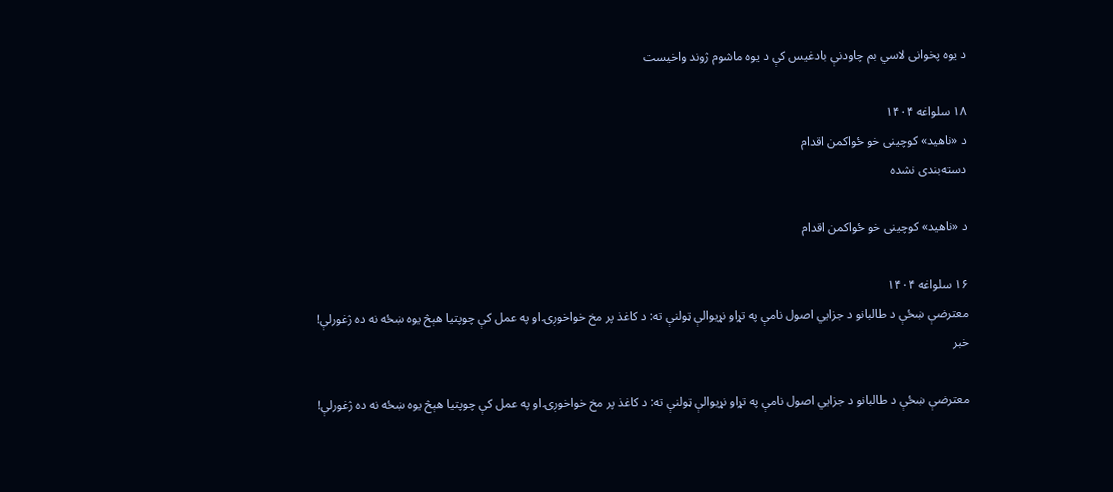د یوه پخوانی لاسي بم چاودنې بادغیس کې د یوه ماشوم ژوند واخیست

۱۸ سلواغه ۱۴۰۴
د «ناهید» کوچینی خو ځواکمن اقدام
دسته‌بندی نشده

د «ناهید» کوچینی خو ځواکمن اقدام

۱۶ سلواغه ۱۴۰۴
معترضې ښځې د طالبانو د جزايي اصول نامې په تړاو نړیوالې ټولنې ته: د کاغذ پر مخ خواخوږۍ او په عمل کې چوپتیا هېڅ یوه ښځه نه ده ژغورلې!
خبر

معترضې ښځې د طالبانو د جزايي اصول نامې په تړاو نړیوالې ټولنې ته: د کاغذ پر مخ خواخوږۍ او په عمل کې چوپتیا هېڅ یوه ښځه نه ده ژغورلې!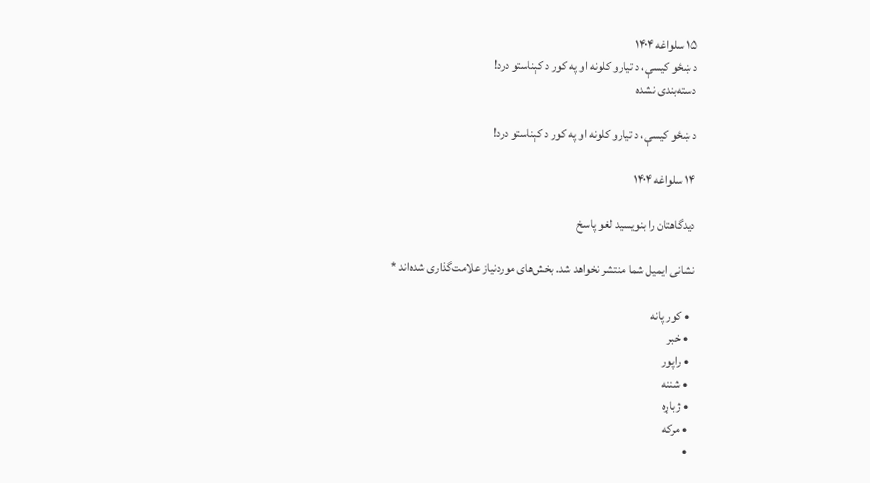۱۵ سلواغه ۱۴۰۴
د ښځو کیسې، د تیارو کلونه او په کور د کېناستو درد!
دسته‌بندی نشده

د ښځو کیسې، د تیارو کلونه او په کور د کېناستو درد!

۱۴ سلواغه ۱۴۰۴

دیدگاهتان را بنویسید لغو پاسخ

نشانی ایمیل شما منتشر نخواهد شد. بخش‌های موردنیاز علامت‌گذاری شده‌اند *

  • کور پانه
  • خبر
  • راپور
  • شننه
  • ژباړه
  • مرکه
  •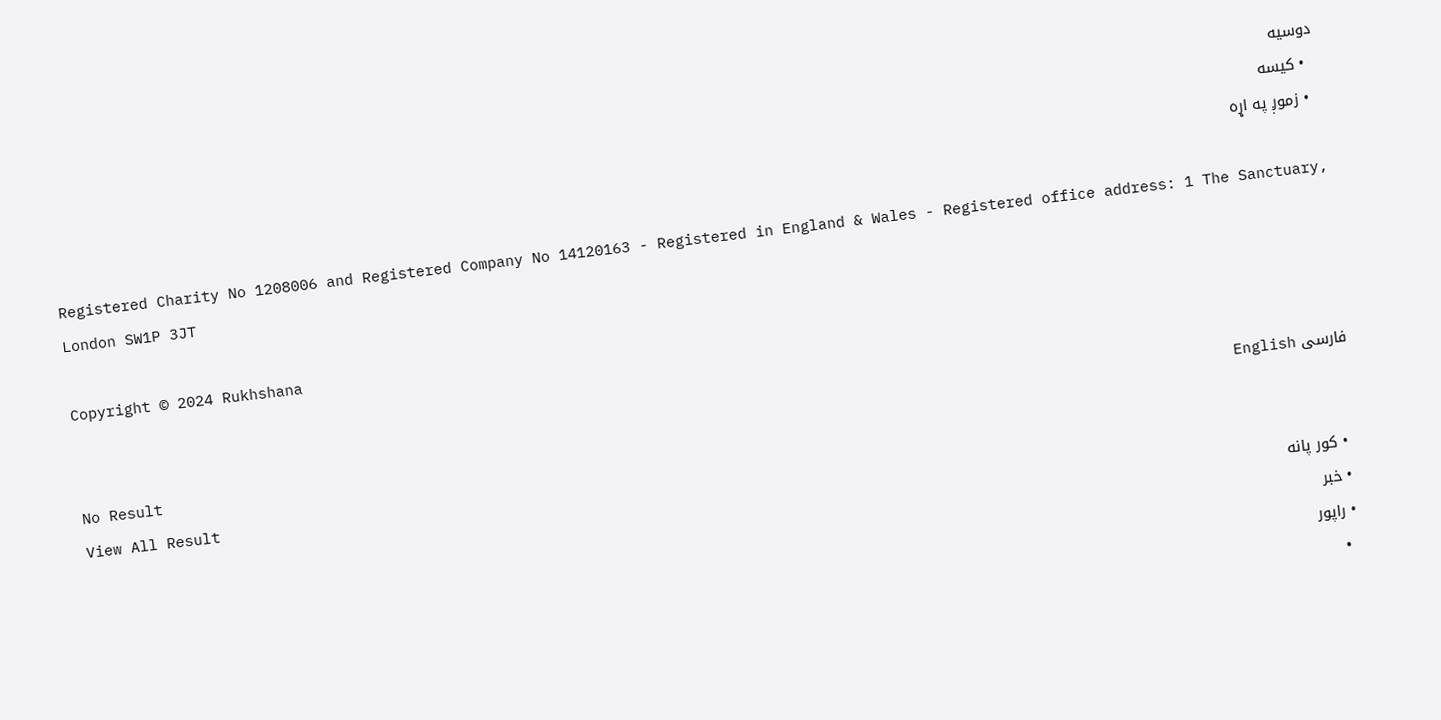دوسیه
  • کیسه
  • زموږ په اړه

Registered Charity No 1208006 and Registered Company No 14120163 - Registered in England & Wales - Registered office address: 1 The Sanctuary, London SW1P 3JT

Copyright © 2024 Rukhshana

فارسی English
No Result
View All Result
  • کور پانه
  • خبر
  • راپور
  •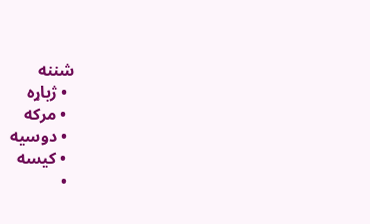شننه
  • ژباړه
  • مرکه
  • دوسیه
  • کیسه
  •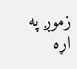زموږ په اړه